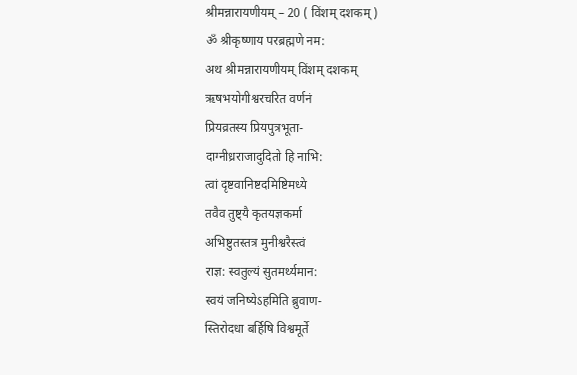श्रीमन्नारायणीयम् – 20 ( विंशम् दशकम् )
ॐ श्रीकृष्णाय परब्रह्मणे नम:
अथ श्रीमन्नारायणीयम् विंशम् दशकम्
ऋषभयोगीश्वरचरित वर्णनं
प्रियव्रतस्य प्रियपुत्रभूता-
दाग्नीध्रराजादुदितो हि नाभि:
त्वां दृष्टवानिष्टदमिष्टिमध्ये
तवैव तुष्ट्यै कृतयज्ञकर्मा
अभिष्टुतस्तत्र मुनीश्वरैस्त्वं
राज्ञ: स्वतुल्यं सुतमर्थ्यमान:
स्वयं जनिष्येऽहमिति ब्रुवाण-
स्तिरोदधा बर्हिषि विश्वमूर्ते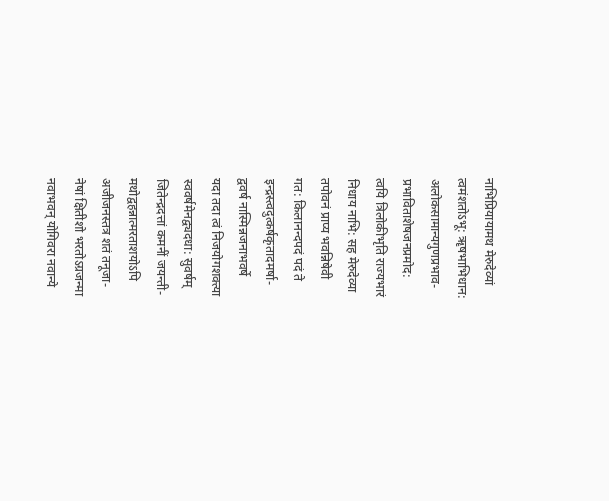नाभिप्रियायामथ मेरुदेव्यां
त्वमंशतोऽभू: ॠषभाभिधान:
अलोकसामान्यगुणप्रभाव-
प्रभाविताशेषजनप्रमोद:
त्वयि त्रिलोकीभृति राज्यभारं
निधाय नाभि: सह मेरुदेव्या
तपोवनं प्राप्य भवन्निषेवी
गत: किलानन्दपदं पदं ते
इन्द्रस्त्वदुत्कर्षकृतादमर्षा-
द्ववर्ष नास्मिन्नजनाभवर्षे
यदा तदा त्वं निजयोगशक्त्या
स्ववर्षमेनद्व्यदधा: सुवर्षम्
जितेन्द्रदत्तां कमनीं जयन्ती-
मथोद्वहन्नात्मरताशयोऽपि
अजीजनस्तत्र शतं तनूजा-
नेषां क्षितीशो भरतोऽग्रजन्मा
नवाभवन् योगिवरा नवान्ये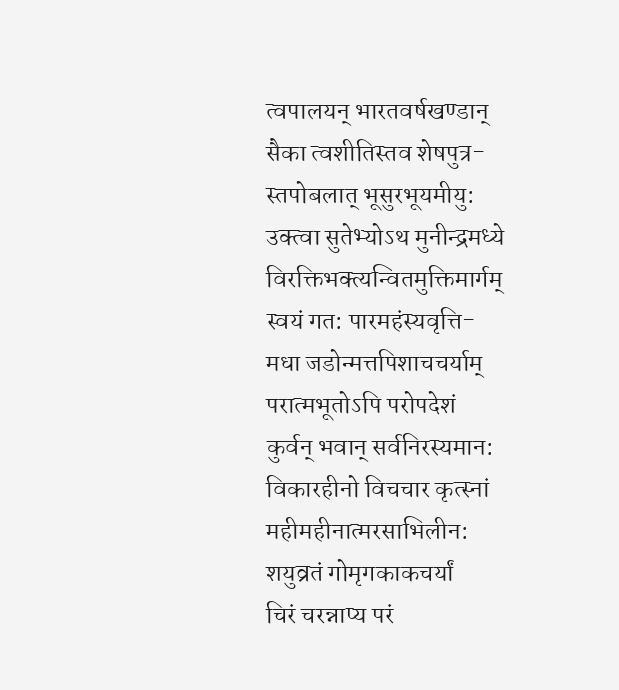त्वपालयन् भारतवर्षखण्डान्
सैका त्वशीतिस्तव शेषपुत्र-
स्तपोबलात् भूसुरभूयमीयु:
उक्त्वा सुतेभ्योऽथ मुनीन्द्रमध्ये
विरक्तिभक्त्यन्वितमुक्तिमार्गम्
स्वयं गत: पारमहंस्यवृत्ति-
मधा जडोन्मत्तपिशाचचर्याम्
परात्मभूतोऽपि परोपदेशं
कुर्वन् भवान् सर्वनिरस्यमान:
विकारहीनो विचचार कृत्स्नां
महीमहीनात्मरसाभिलीन:
शयुव्रतं गोमृगकाकचर्यां
चिरं चरन्नाप्य परं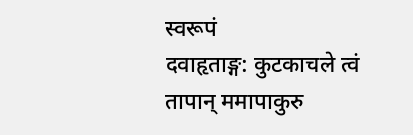स्वरूपं
दवाहृताङ्ग: कुटकाचले त्वं
तापान् ममापाकुरु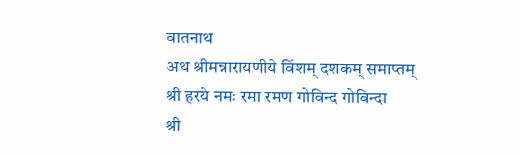वातनाथ
अथ श्रीमन्नारायणीये विंशम् दशकम् समाप्तम्
श्री हरये नमः रमा रमण गोविन्द गोविन्दा
श्री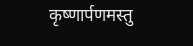कृष्णार्पणमस्तु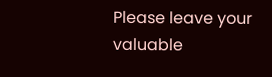Please leave your valuable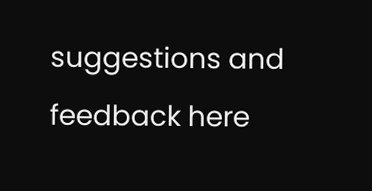suggestions and feedback here